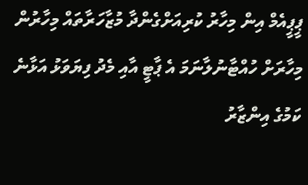ޕީޕީއެމް އިން މިހާރު ކުރިއަށްގެންދާ މުޒާހަރާތައް މިހާރުން މިހާރަށް ހުއްޓާނުލާނަމަ އެ ޕާޓީ އާއި މެދު ފިޔަވަޅު އަޅާނެ ކަމުގެ އިންޒާރު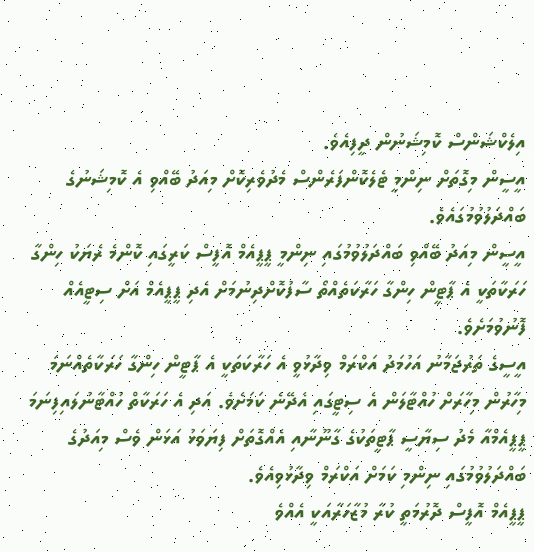އިލެކްޝަންސް ކޮމިޝަނުން ދީފިއެވެ.
އީސީން މިގޮތަށް ނިންމީ ޓެލެކޮންފަރެންސް މެދުވެރިކޮށް މިއަދު ބޭއްވި އެ ކޮމިޝަނުގެ ބައްދަލުވުމުގައެވެ.
އީސީން މިއަދު ބޭއްވި ބައްދަލުވުމުގައި ނިންމީ ޕީޕީއެމް އޮފީސް ކަރީގައި ކޮންމެ ރެޔަކު ހިންގާ ހަރަކާތަކީ އެ ޕާޓީން ހިންގާ ހަރާކަތެއްތޯ ސާފުކޮށްދިނުމަށް އެދި ޕީޕީއެމް އަށް ސިޓީއެއް ފޮނުވުމަށެވެ.
އީސީގެ ތަރުޖަމާނު އަހުމަދު އަކްރަމް ވިދާޅުވީ އެ ހަރާކަތަކީ އެ ޕާޓީން ހިންގާ ހަރަކާތެއްނަމަ މިހާރުން މިހާރަށް ހުއްޓާލަން އެ ސިޓީގައި އެދޭނެ ކަމަށެވެ. އަދި އެ ހަރަކާތް ހުއްޓާނުލައިފިނަމަ ޕީޕީއެމްއާ މެދު ސިޔާސީ ޕާޓީތަކުގެ ގާނޫނާއި އެއްގޮތަށް ފިޔަވަޅު އަޅަން ވެސް މިއަދުގެ ބައްދަލުވުމުގައި ނިންމި ކަމަށް އަކްރަމް ވިދާޅުވިއެވެ.
ޕީޕީއެމް އޮފީސް ދޮރުމަތީ ކުރާ މުޒާހަރާއަކީ އެއްވެ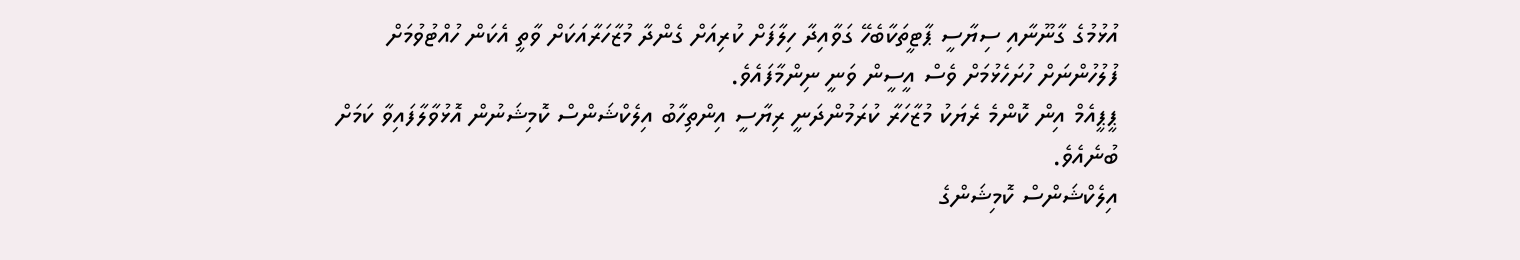އުޅުމުގެ ގާނޫނާއި ސިޔާސީ ޕާޓީތަކާބެހޭ ގަވާއިދާ ހިލާފަށް ކުރިއަށް ގެންދާ މުޒާހަރާއަކަށް ވާތީ އެކަން ހުއްޓުވުމަށް ފުލުހުންނަށް ހުށަހެޅުމަށް ވެސް އީސީން ވަނީ ނިންމާފައެވެ.
ޕީޕީއެމް އިން ކޮންމެ ރެޔަކު މުޒާހަރާ ކުރަމުންދަނީ ރިޔާސީ އިންތިހާބު އިލެކްޝަންސް ކޮމިޝަނުން އޮޅުވާލާފައިވާ ކަމަށް ބުނެއެވެ.
އިލެކްޝަންސް ކޮމިޝަންގެ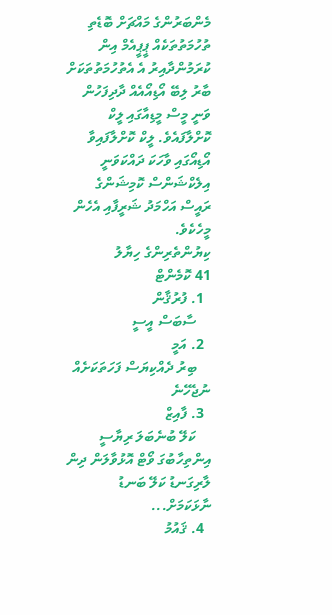މެންބަރުންގެ މައްޗަށް ބޮޑެތި ތުހުމަތުތަކެއް ޕީޕީއެމް އިން ކުރަމުންދާއިރު އެ އެތުހުމަތުތަކަށް ބާރު ލިބޭ އޯޑިއޯއެއް ދާދިފަހުން ވަނީ މީސް މީޑިއާގައި ލީކް ކޮށްލާފައެވެ. ލީކް ކޮށްލާފައިވާ އޯޑިއޯގައި ވާހަކަ ދައްކަވަނީ އިލެކްޝަންސް ކޮމިޝަންގެ ރައީސް އަހްމަދު ޝަރީފާއި އެހެން މީހެކެވެ.
ކިޔުންތެރިންގެ ހިޔާލު
41 ކޮމެންޓް
  1. ފުރުޤާން
    ސާބަސް އީސީ
  2. އަމީ
    ބިރު ދެއްކިޔަސް ފަހަތަކަށެއް ނުޖެހޭނެ
  3. ފާއިޒް
    ކަލޭ ބުނެބަލަ ރިޔާސީ އިންތިހާބުގަ ވޯޓް އޮޅުވާލަން ދިން ލާރިގަނޑު ކަލޭ ބަނޑު ނާޅަކަމަށް...
  4. ޤައުމު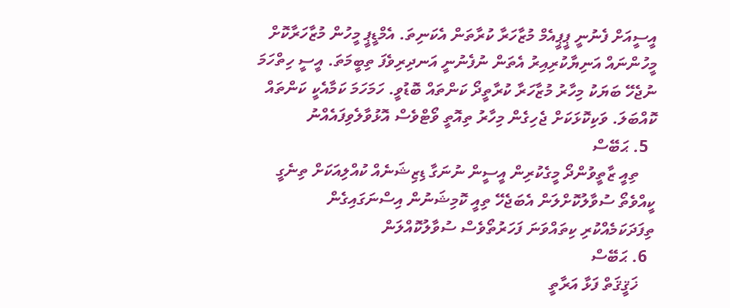އީސީއަށް ފެނުނީ ޕީޕީއެމް މުޒާހަރާ ކުރާތަން އެކަނިތަ. އެމްޑީޕީ މީހުން މުޒާހަރާކޮށް މީހުންނައް އަނިޔާކުރިއިރު އެތަން ނުފެނުނީ އަނދިރިވެފަ ތިބީމަތަ. އީސީ ހިތްހަމަ ނުޖެހޭ ބަޔަކު މިހާރު މުޒާހަރާ ކުރާތީދޯ ކަންތައް ބޮޑުވީ. ހަމަހަމަ ކަމާއެކީ ކަންތައް ކޮއްބަލަ. ވަކިކޮޅަކަށް ޖެހިގެން މިހާރު ތިއޮތީ ވޯޓްވެސް އޮޅުވާލެވިފައެއްނު
  5. ޙަބޭސް
    ތިއީ ޒާތީވުންދޯ މީގެކުރިން އީސީން ނުނަގާ ޑިޒިޝަނެއް ކުއްލިއަކަށް ތިނެގީ ކީއްވެތޯ ސުވާލުކޮށްލަން އެބަޖެހޭ ތިއީ ކޮމިޝަނުން އިސްނަގައިގެން ތިފަދަކަމެއްކުރި ކިތައްވަނަ ފަހަރުތޯވެސް ސުވާލުކޮއްލަން
  6. ޙަބޭސް
    ޚަޤީޤަތް ފަޅާ އަރާތީ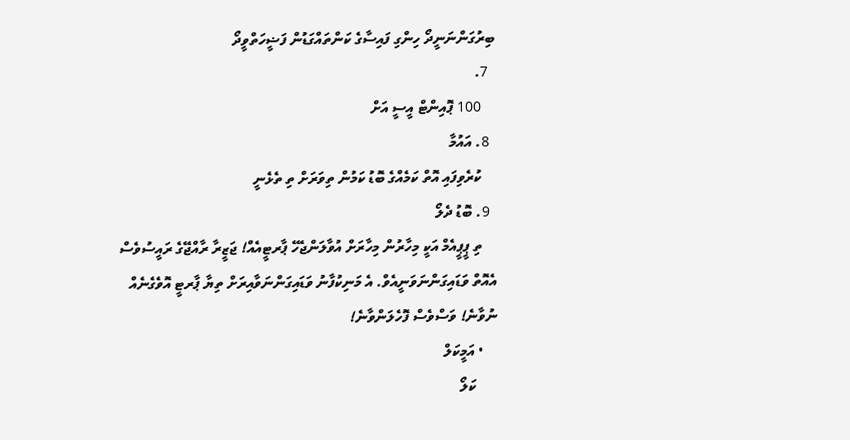ބިރުގަންނަނީދޯ ހިންގި ފައިސާގެ ކަންތައްގަޑުން ފަޟީހަތްވީދޯ
  7.
    100 ޕޮއިންޓް އީސީ އަށް
  8. އައުމާ
    ކުރެވިފައި އޮތް ކަމެއްގެ ބޮޑު ކަމުން ތިވަރަށް ތި ތެޅެނީ
  9. ބޮޑު ދެލޯ
    ތި ޕީޕީއެމް އަކީ މިހާރުން މިހާރަށް އުވާލަންޖެހޭ ޕާރޓީއެއް! ޖަޒީރާ ރާއްޖޭގެ ރައީސުވެސް އެއޮތް ވަޑައިގަންނަވަނީއެވް. އެ މަނިކުފާނު ވަޑައިގަންނަވާއިރަށް ތިޔާ ޕާރޓީ އޮވެގެނެއް ނުވާނެ! ވަސްވެސް ފޮހެލަންވާނެ!
    • އަމީކަލް
      ކަލޯ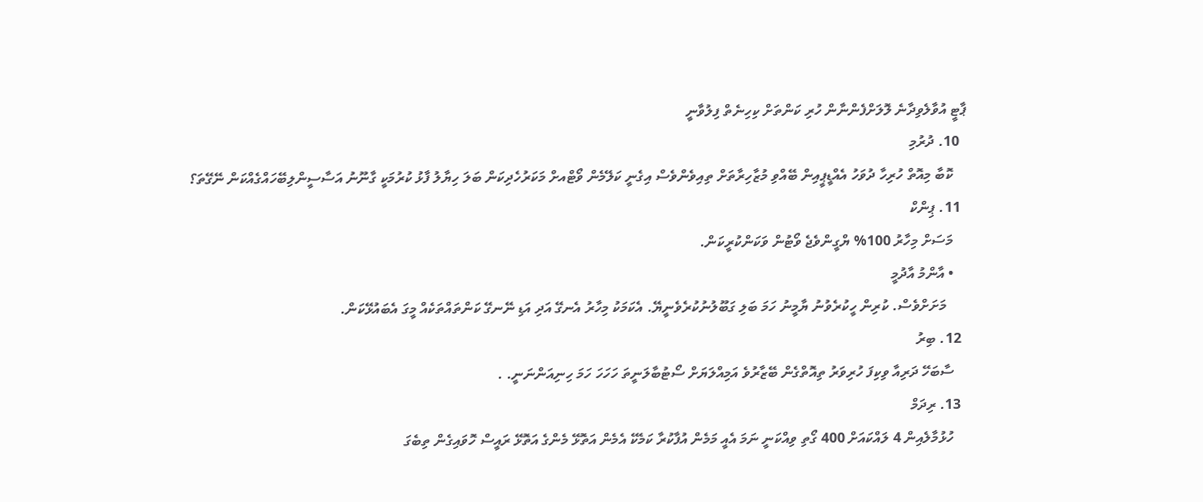ޕާޓީ އުވާލެވިދާނެ ލޮލަށްފެންނާން ހުރި ކަންތަށް ކިހިނެތް ފިލުވާނީ
  10. ދުރުމި
    ކޮބާ މިއޮތް ހުރިހާ ދުވަހު އެއްޑީޕީއިން ބޭއްވި މުޒާހިރާތަށް ތިއިވެންވެސް އިގެނީ ކަލޭމެން ވޯޓްއށް މަކަރުހެދިކަން ބަލަ ހިޔާލު ފާޅު ކުރުމަކީ ގާނޫނު އަސާސީންލިބޭހައްގެއްކަން ނޭގޭތަ؟
  11. ޕިންކް
    މަސަށް މިހާރު 100% ޔްގީންވެޖެ ވޯޓުން ވަކަންކުރީކަން.
    • އާންމު އާދުމީ
      މަށަށްވެސް. ކުރިން ހީކުރެވުނު ޔާމީނު ހަމަ ބަލި ގަބޫލުނުކުރެވެނީޔޭ. އެކަމަކު މިހާރު އެނގޭ އަދި އަޑި ނޭނގޭ ކަންތައްތަކެއް މީގަ އެބައުޅޭކަން.
  12. ބިރު
    ސާބަހޭ ދަރިއާ ވިކިފަ ހުރިވަރު ތިއޮތްގެން ބޭޒާރުވެ އަމިއްލަޔަށް ސޯޓުބާލަނީތަ ހަހަހަ ހަމަ ހިނިއަންނަނީ. .
  13. ރިދަމް
    ހުޅުމާލެއިން 4 ލައްކައަށް 400 ގޯތި ވިއްކަނީ ނަމަ އެއީ މަމެން އުފާކުރާ ކަމެކޭ އެމެން އަތޮޅޭ މެންގެ އަތޮޅޭ ރައީސް ހޮވައިގެން ތިބެގަ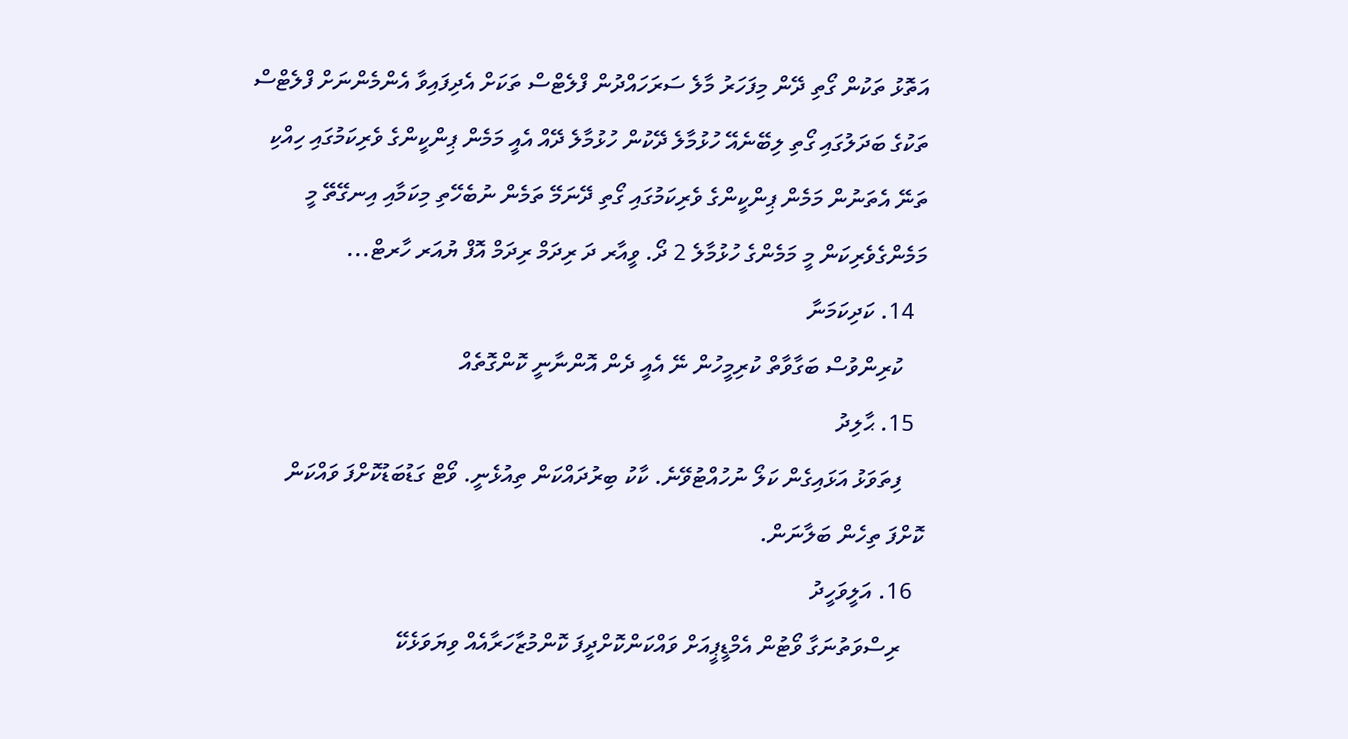އަތޮޅު ތަކުން ގޯތި ދޭން މިފަހަރު މާލެ ސަރަހައްދުން ފްލެޓްސް ތަކަށް އެދިފައިވާ އެންމެންނަށް ފްލެޓްސް ތަކުގެ ބަދަލުގައި ގޯތި ލިބޭނެއޭ ހުޅުމާލެ ދޭކުން ހުޅުމާލެ ދޭއް އެއީ މަމެން ޕިންކީންގެ ވެރިކަމުގައި ހިއްކި ތަނޭ އެތަނުން މަމެން ޕިންކީންގެ ވެރިކަމުގައި ގޯތި ދޭނަމޭ ތަމެން ނުބެހޭތި މިކަމާއި އިނގޭތޭ މީ މަމެންގެވެރިކަން މީ މަމެންގެ ހުޅުމާލެ 2 ދޯ. ވީއާރ ދަ ރިދަމް ރިދަމް އޮފް ޔުއަރ ހާރޓް...
  14. ކަދިކަމަނާ
    ކުރިންވުސް ބަގާވާތް ކުރިމީހުން ނޭ އެއީ ދެން އޮންނާނީ ކޮންގޮތެއް
  15. ޙާލިދު
    ފިތަވަޅު އަޅައިގެން ކަލޯ ނުހުއްޓުވޭނެ. ކާކު ބިރުދައްކަން ތިއުޅެނީ. ވޯޓް ގަޑުބަޑުކޮށްފަ ވައްކަން ކޮށްފަ ތިހެން ބަލާނަން.
  16. އަލީވަހީދު
    ރިސްވަތުނަގާ ވޯޓުން އެމްޑީޕީއަށް ވައްކަންކޮށްދީފަ ކޮންމުޒާހަރާއެއް ވިޔަވަޅެކޭ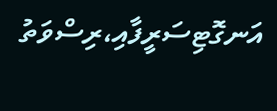އަނގޮޓިސަރީފާއި،ރިސްވަތު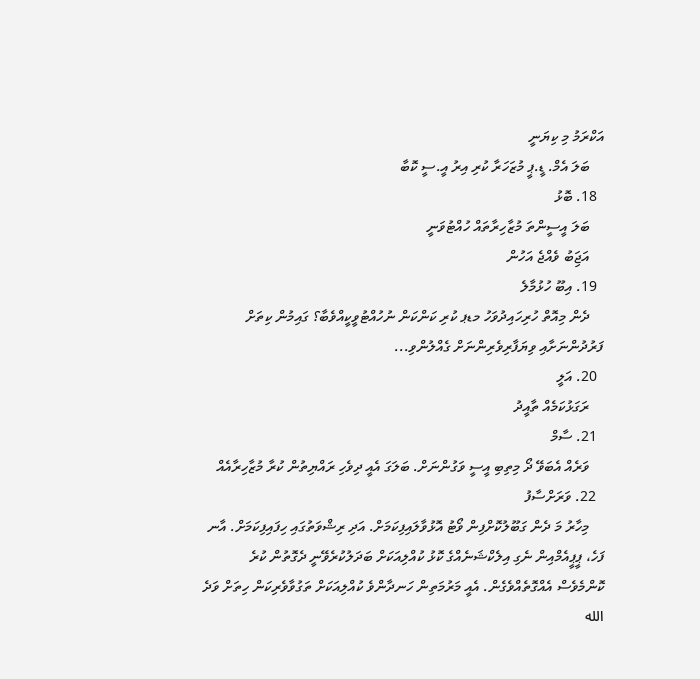އަކްރަމު މި ކިޔަނީ
    ބަލަ އެމް. ޑީ.ޕީ މުޒަހަރާ ކުރި އިރު އީ.ސީ ކޮބާ
  18. ބޮޅު
    ބަލަ އީސީންތަ މުޒާހިރާތައް ހުއްޓުވަނީ
    އަޖަިބު ވެއްޖެ އަހުން
  19. އިބޫ ހުޅުމާލެ
    ދެން މިއޮތް ހުރިހައިދުވަހު މޑޕ ކުރި ކަންކަން ނުހުއްޓުވީކީއްވެބާ؟ ގައިމުން ކިތަށް ފަރުދުންނަށާއި ވިޔަފާރިވެރިންނަށް ގެއްލުންވި...
  20. އަލީ
    ރަގަޅުކަމެއް ތާއީދު
  21. ސާމް
    ވަރެއް އެބަވޭ ދޯ މިތިބި އީސީ ވަގުންނަށް. ބަލަގަ އެއީ ދިވެހި ރައްޔިތުން ކުރާ މުޒާހިރާއެއް
  22. ވަރަށްސާފު
    މިހާރު މަ ދެން ގަބޫލުކޮށްފިން ވޯޓު އޮޅުވާލައިފިކަމަށް. އަދި ރިޝްވަތުގައި ހިފައިފިކަމަށް. އާނ ފަހެ، ޕީޕީއެމްއިން ނެގި އިލެކްޝަނެއްގެ ކޮޅު ކުއްލިއަކަށް ބަދަލުކުރެވޭނީ ދެގޮތުން ކުރެ ކޮންމެވެސް އެއްގޮތެއްވެގެން. އެއީ މަރުމަތިން ހަނދާންވެ ކުއްލިއަކަށް ތަގުވާވެރިކަން ހިތަށް ވަދެ الله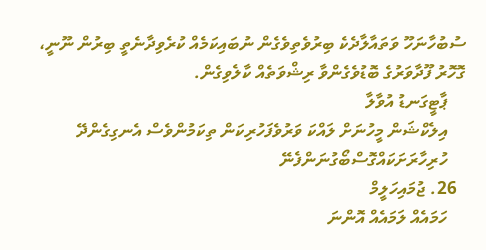ސުބުހާނަހޫ ވަތައާލާދެކެ ބިރުވެތިވެގެން ނުބައިކަމެއް ކުރެވިދާނެތީ ބިރުން ނޫނީ، ގޮހޮރު ފޫދާވަރުގެ ބޮޑުވެގެންވާ ރިޝްވަތެއް ކާލެވިގެން.
    ޕާޓީގަނޑު އުވާލާ
    އިލެކްޝަން މީހުނަށް ލައްކަ ވަރުވެފަހުރިކަން ތިކަމުންވެސް އެނގިގެންދޭ
    ހުރިހާރަށަކައްގޮސްބޯގުނަންފެނޭ
  26. ޖުމައިހަލީމް
    ހަމައެއް ލަމައެއް އޮންނަ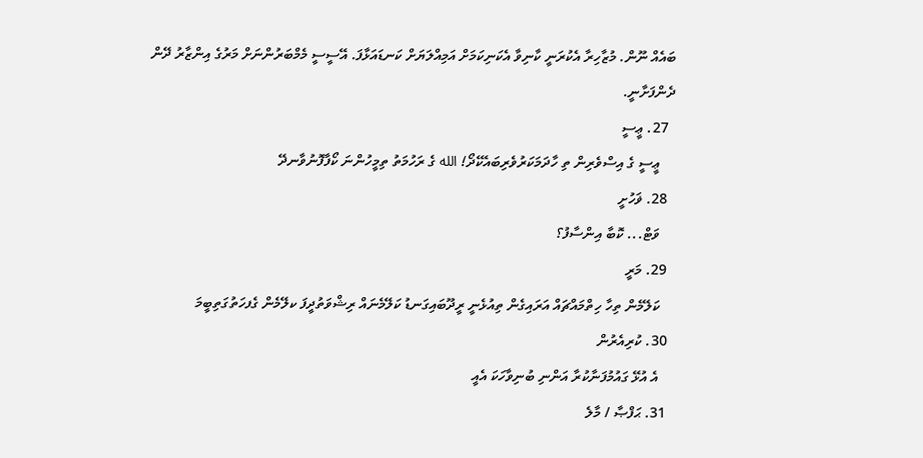ބައެއް ނޫން. މުޒާހިރާ އެކުރަނީ ކާނިވާ އެކަނިކަމަށް އަމިއްލަޔަށް ކަނޑައަޅާފަ. އޭސީސީ މެމްބަރުންނަށް މަރުގެ އިންޒާރު ދޭން ދެންފަށާނީ.
  27. ޢީސީ
    ޢީސީ ގެ އިސްވެރިން ތި ހާދަމަކަރުވެރިބައެކޭދޯ! الله ގެ ރަހުމަތު ތިމީހުންނަ ކޯފާފޮނުވާނދޭ
  28. ޥަހުށީ
    ވަޓް... ކޮބާ އިންސާފު؟
  29. މަރީ
    ކަލޭމެން ތިހާ ހިތްމައްޗައް އަރައިގެން ތިއުޅެނީ ރީދޫބައިގަނޑު ކަލޭމެނައް ރިޝްވަތުދީފަ ކލޭމެން ގެފހަތުގަތިބީމަ
  30. ކުރިއެރުން
    އެ އުޅޭ ގައުމުފަނާކުރާ އަންނި ބުނިވާހަކަ އެއީ
  31. ޙަފްޞާ / މާލެ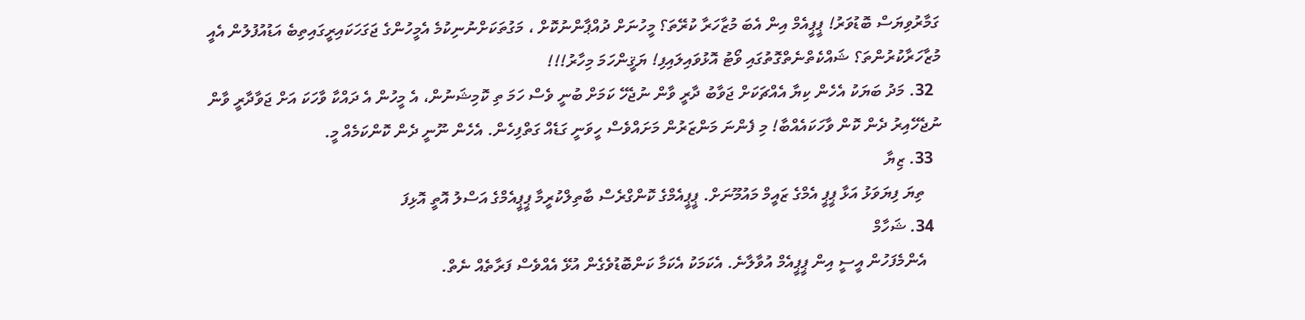ގަމާރުވިޔަސް ބޮޑުވަރު! ޕީޕީއެމް އިން އެބަ މުޒާހަރާ ކުރޭތަ؟ މީހުނަށް ދުއްޕާންނުކޮށް ، މަގުތަކަށްނުނިކުމެ އެމީހުންގެ ޖަގަހަކައިރީގައިތިބެ އަޑުއުފުލުން އެއީ މުޒާހަރާކުރުންތަ؟ ޝައްކެތްނެތްގޮތުގައި ވޯޓު އޮޅުވައިލައިފި! ޔަޤީންހަމަ މިހާރު!!!
  32. މަދު ބަޔަކު އެހެން ކިޔާ އެއްޗަކަށް ޖަވާބު ދާރީ ވާން ނުޖެހޭ ކަމަށް ބުނީ ވެސް ހަމަ ތި ކޮމިޝަނުން، އެ މީހުން އެ ދައްކާ ވާހަކަ އަށް ޖަވާދާރީ ވާން ނުޖެހޭއިރު ދެން ކޮން ވާހަކައެއްބާ! މި ފެންނަ މަންޒަރުން މަށައްވެސް ހީވަނީ ގަޑެއް ގަތްފިހެން. އެހެން ނޫނީ ދެން ކޮންކަމެއް މީ.
  33. ޒިޔާ
    ތިޔަ ފިޔަވަޅު އަޅާ ޕީޕީ އެމްގެ ޒައީމް މައުމޫނަށް. ޕީޕީއެމްގެ ކޮންގްރެސް ބާތިލްކުރީމާ ޕީޕީއެމްގެ އަސްލު އޮތީ އޮޅިފަ
  34. ޝަހާމް
    އެންމެފަހުން އީސީ އިން ޕީޕީއެމް އުވާލާނެ. އެކަމަކު އެކަމާ ކަންބޮޑުވެގެން އުޅޭ އެއްވެސް ފަރާތެއް ނެތް.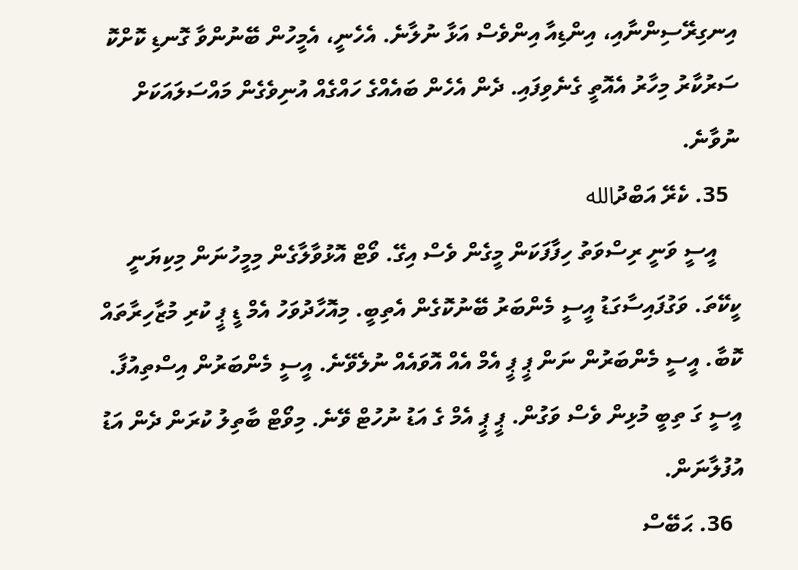އިނގިރޭސިންނާއި، އިންޑިއާ އިންވެސް އަޅާ ނުލާނެ. އެހެނީ، އެމީހުން ބޭނުންވާ ގޮނޑި ކޮށްކޮ ސަރުކާރު މިހާރު އެއޮތީ ގެނެވިފައި. ދެން އެހެން ބައެއްގެ ހައްގެއް އުނިވެގެން މައްސަލައަކަށް ނުވާނެ.
  35. ކެރޭ އަބްދުالله
    އީސީ ވަނީ ރިސްވަތު ހިފާފަކަން މީގެން ވެސް އިގޭ. ވޯޓް އޮޅުވާލާގެން މިމީހުނަން މިކިޔަނީ ކީކޭތަ. ވަގުފައިސާގަޑު އީސީ މެންބަރު ބޭނުކޮގެން އެތިބީ. މިއޮހާދުވަހު އެމް ޑީ ޕީ ކުރި މުޒާހިރާތައް ކޮބާ. އީސީ މެންބަރުން ނަން ޕީ ޕީ އެމް އެއް އޮވައެއް ނުލެވޭނެ. އީސީ މެންބަރުން އިސްތިއުފާ. އީސީ ގަ ތިބީ މުޅިން ވެސް ވަގުން. ޕީ ޕީ އެމް ގެ އަޑު ނުހުޓް ވޭނެ. މިވޯޓް ބާތިލު ކުރަން ދެން އަޑު އުފުލާނަން.
  36. ޙަބޭސް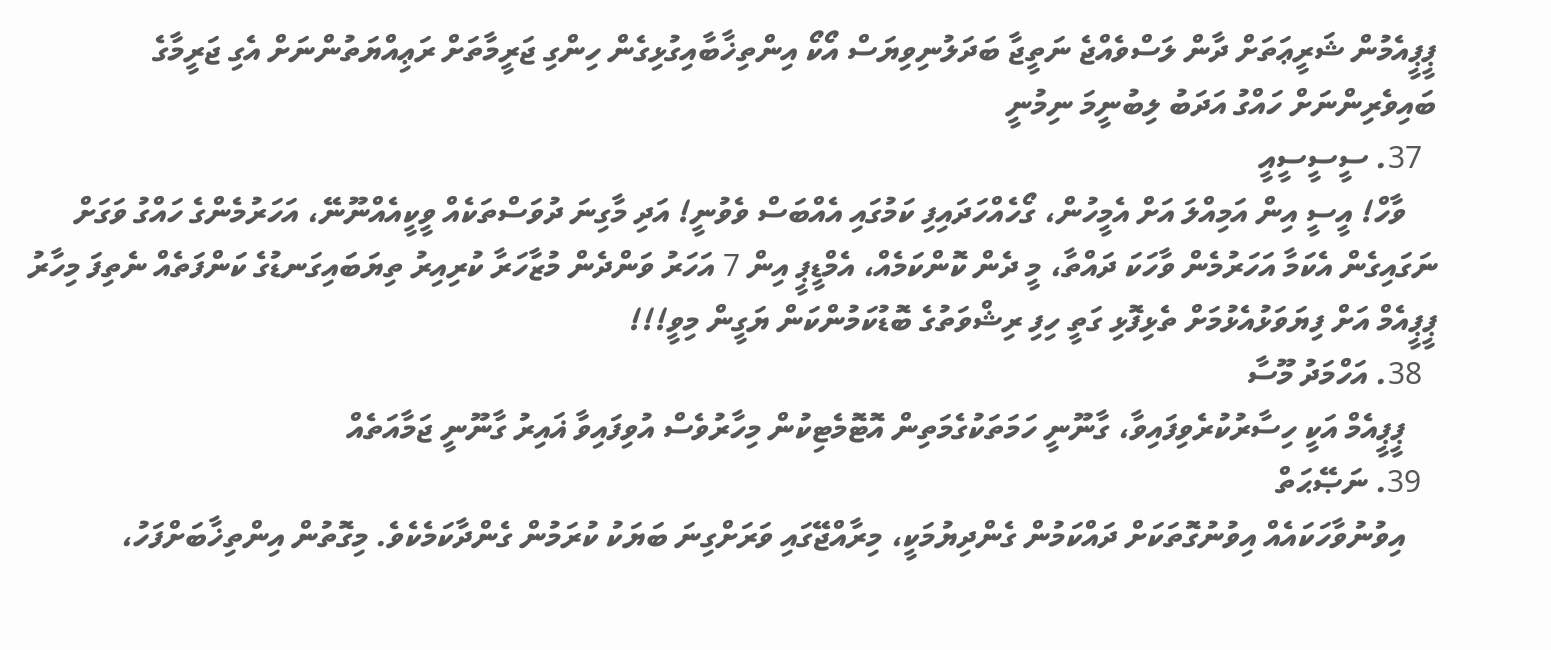ޕީޕީއެމުން ޝަރީޢަތަށް ދާން ލަސްވެއްޖެ ނަތީޖާ ބަދަލުނިވިޔަސް އޯކޯ އިންތިޚާބާއިގުޅިގެން ހިންގި ޖަރީމާތަށް ރަޢިއްޔަތުންނަށް އެގި ޖަރީމާގެ ބައިވެރިންނަށް ހައްގު އަދަބު ލިބުނީމަ ނިމުނީ
  37. ސީސީސީއީ
    ވާހް! އީސީ އިން އަމިއްލަ އަށް އެމީހުން، ގޯހެއްހަދައިފި ކަމުގައި އެއްބަސް ވެވުނީ! އަދި މާގިނަ ދުވަސްތަކެއް ވީކީއެއްނޫނޭ، އަހަރުމެންގެ ހައްގު ވަގަށް ނަގައިގެން އެކަމާ އަހަރުމެން ވާހަކަ ދައްތާ، މީ ދެން ކޮންކަމެއް، އެމްޑީޕީ އިން 7 އަހަރު ވަންދެން މުޒާހަރާ ކުރިއިރު ތިޔަބައިގަނޑުގެ ކަންފަތެއް ނެތިފަ މިހާރު ޕީޕީއެމް އަށް ފިޔަވަޅުއެޅުމަށް ތެޅިފޮޅި ގަތީ ހިފި ރިޝްވަތުގެ ބޮޑުކަމުންކަން ޔަގީން މިވީ!!!
  38. އަހްމަދު މޫސާ
    ޕީޕީއެމް އަކީ ހިސާރުކުރެވިފައިވާ، ގާނޫނީ ހަމަތަކުގެމަތިން އޮޓޮމެޓިކުން މިހާރުވެސް އުވިފައިވާ ޣައިރު ގާނޫނީ ޖަމާއަތެއް
  39. ނަޞޭޙަތް
    އިވުނުވާހަކައެއް އިވުނުގޮތަކަށް ދައްކަމުން ގެންދިޔުމަކީ، މިރާއްޖޭގައި ވަރަށްގިނަ ބަޔަކު ކުރަމުން ގެންދާކަމެކެވެ. މިގޮތުން އިންތިޚާބަށްފަހު،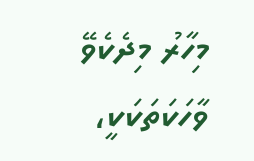މިހާރު މިދެކެވޭ ވާހަކަތަކަކީ،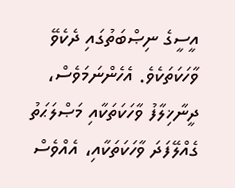އީސީގެ ނިޞްބަތުގައި ދެކެވޭ ވާހަކަތަކެވެ. އެހެންނަމަވެސް، ދީނާޚިލާފު ވާހަކަތަކާއި މަޞްލަޙަތު ގެއްލޭފަދަ ވާހަކަތަކާއި، އެއްވެސް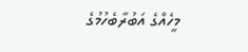މީހެއްގެ އަބުރާބެހުމުގެ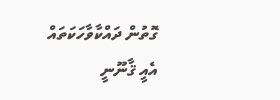ގޮތުން ދައްކާވާހަކަތައް އެއީ ޤާނޫނީ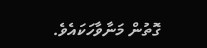ގޮތުން މަނާވާހަކައެވެ.